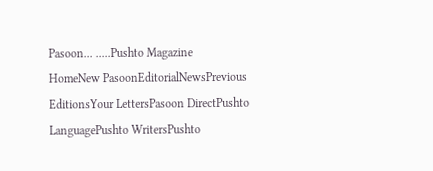Pasoon... .....Pushto Magazine
HomeNew PasoonEditorialNewsPrevious EditionsYour LettersPasoon DirectPushto LanguagePushto WritersPushto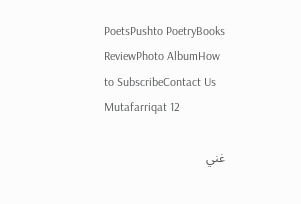PoetsPushto PoetryBooks ReviewPhoto AlbumHow to SubscribeContact Us
Mutafarriqat 12

غني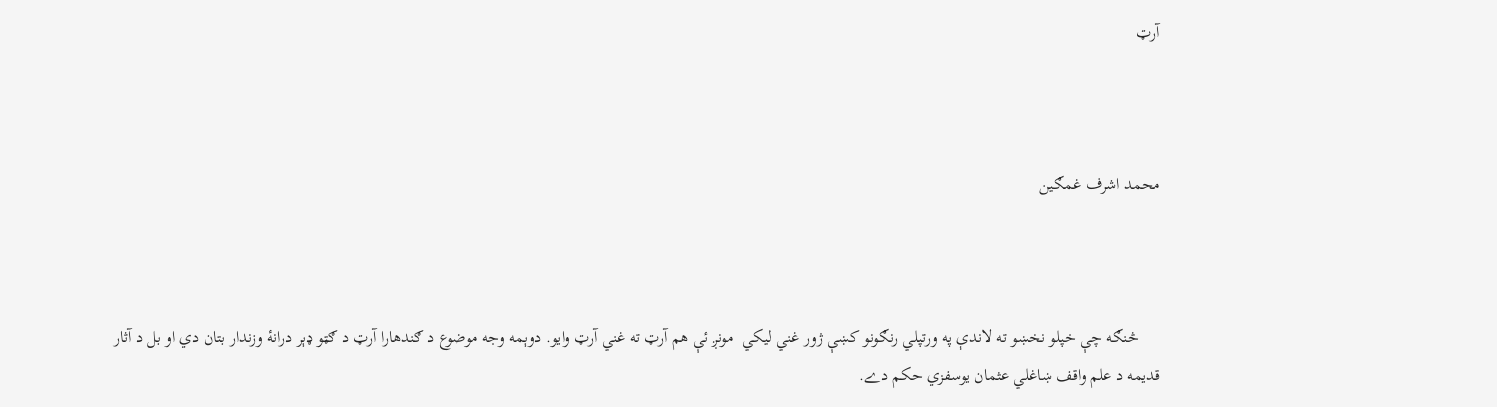آرټ



محمد اشرف غمګين



     څنګه چې خپلو نخښو ته لاندې په ورتپلي رنګونو کښې ژور غني ليکي  مونږ ئې هم آرټ ته غني آرټ وايو. دوېمه وجه موضوع د ګندهارا آرټ د ګټو ډېر درانۀ وزندار بتان دي او بل د آثار قديمه د علم واقف ښاغلي عثمان يوسفزي حکم دے.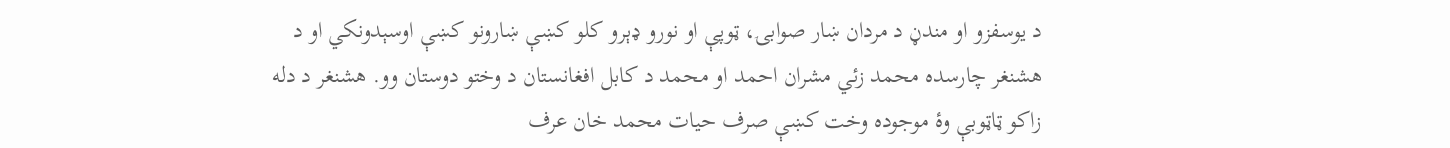د يوسفزو او مندڼ د مردان ښار صوابۍ، ټوپې او نورو ډېرو کلو کښې ښارونو کښې اوسېدونکي او د هشنغر چارسده محمد زئي مشران احمد او محمد د کابل افغانستان د وختو دوستان وو. هشنغر د دله زاکو ټاټوبې وۀ موجوده وخت کښې صرف حيات محمد خان عرف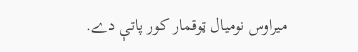ميراوس نوميال ټوقمار کور پاتې دے.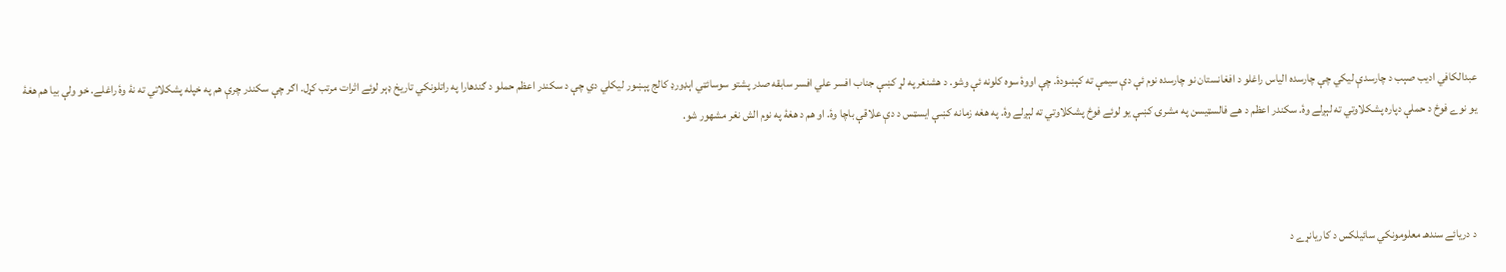عبدالکافي اديب صېب د چارسدې ليکي چې چارسده الياس راغلو د افغانستان نو چارسده نوم ئې دې سيمې ته کېښودۀ. چې اووۀ سوه کلونه ئې وشو. د هشنغر په لړ کښې جناب افسر علي افسر سابقه صدر پشتو سوسائټي اېډورډ کالج پېښور ليکلي دي چې د سکندر اعظم حملو د ګندهارا په راتلونکي تاريخ ډېر لوئے اثرات مرتب کړل. اګر چې سکندر چرې هم په خپله پشکلاتي ته نۀ وۀ راغلے. خو ولې بيا هم هغۀ يو نوے فوځ د حملې دپاره پشکلاوتي ته لېږلے وۀ. سکندر اعظم د هے فالسټيسن په مشرۍ کښې يو لوئے فوځ پشکلاوتي ته لېږلے وۀ. په هغه زمانه کښې ايسټس د دې علاقې باچا وۀ. او هم د هغۀ په نوم الش نغر مشهور شو.



 د دريائے سندهـ معلومونکي سائيلکس د کاريانړے د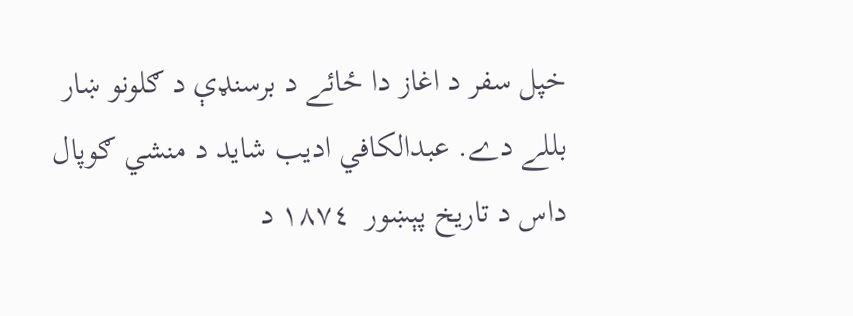خپل سفر د اغاز دا ځائے د برسنډې د ګلونو ښار بللے دے. عبدالکافي اديب شايد د منشي ګوپال داس د تاريخ پېښور  ١٨٧٤ د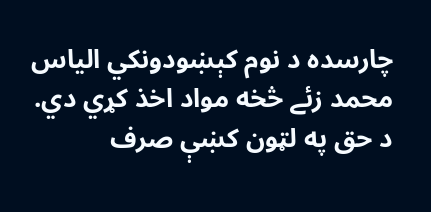چارسده د نوم کېښودونکي الياس محمد زئے څخه مواد اخذ کړي دي.  د حق په لټون کښې صرف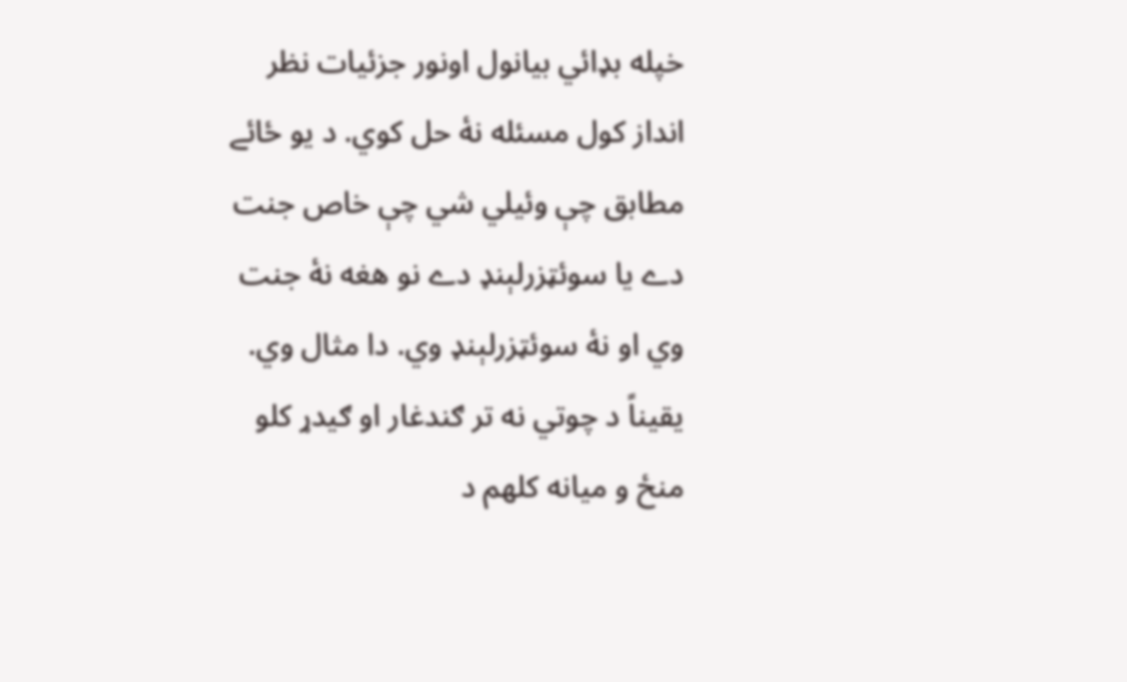خپله بډائي بيانول اونور جزئيات نظر انداز کول مسئله نۀ حل کوي. د يو ځائے مطابق چې وئيلي شي چې خاص جنت دے يا سوئټزرلېنډ دے نو هغه نۀ جنت وي او نۀ سوئټزرلېنډ وي. دا مثال وي. يقيناً د چوتي نه تر ګندغار او ګيدړ کلو منځ و ميانه کلهم د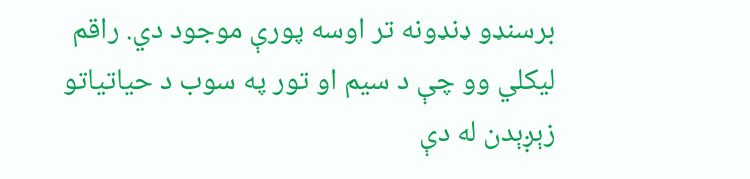برسنډو ډنډونه تر اوسه پورې موجود دي. راقم ليکلي وو چې د سيم او تور په سوب د حياتياتو زېږېدن له دې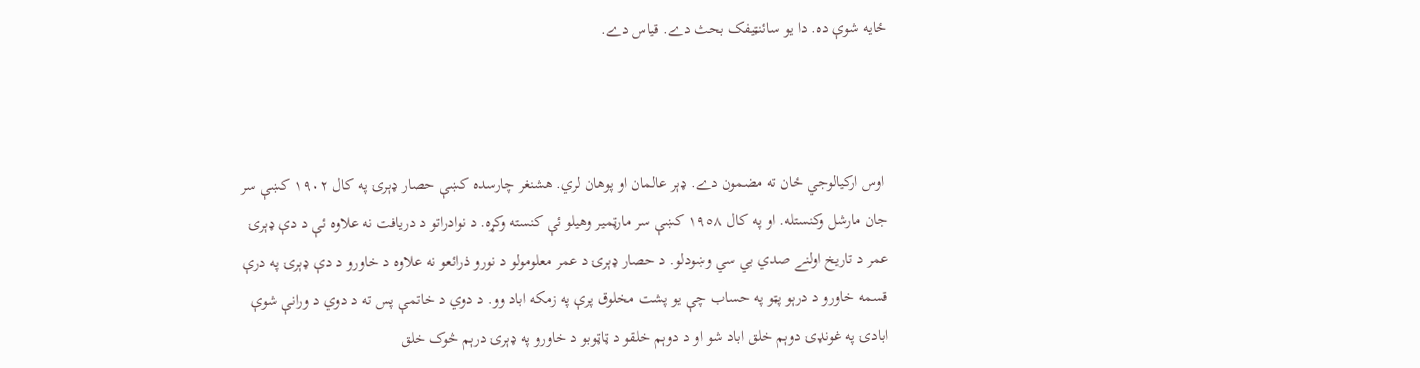ځايه شوې ده. دا يو سائنټيفک بحث دے. قياس دے.



 اوس ارکيالوجي ځان ته مضمون دے. ډېر عالمان او پوهان لري. هشنغر چارسده کښې حصار ډېرۍ په کال ١٩٠٢ کښې سر جان مارشل وکنستله. او په کال ١٩٥٨ کښې سر مارټمير وهيلو ئې کنسته وکړه. د نوادراتو د دريافت نه علاوه ئې د دې ډېرۍ عمر د تاريخ اولنے صدي بي سي وښودلو. د حصار ډېرۍ د عمر معلومولو د نورو ذرائعو نه علاوه د خاورو د دې ډېرۍ په درې قسمه خاورو د درېو پټو په حساب چې يو پشت مخلوق پرې په زمکه اباد وو. د دوي د خاتمې پس ته د دوي د ورانې شوې ابادۍ په غونډۍ دوېم خلق اباد شو او د دوېم خلقو د ټاټوبو د خاورو په ډېرۍ درېم څوک خلق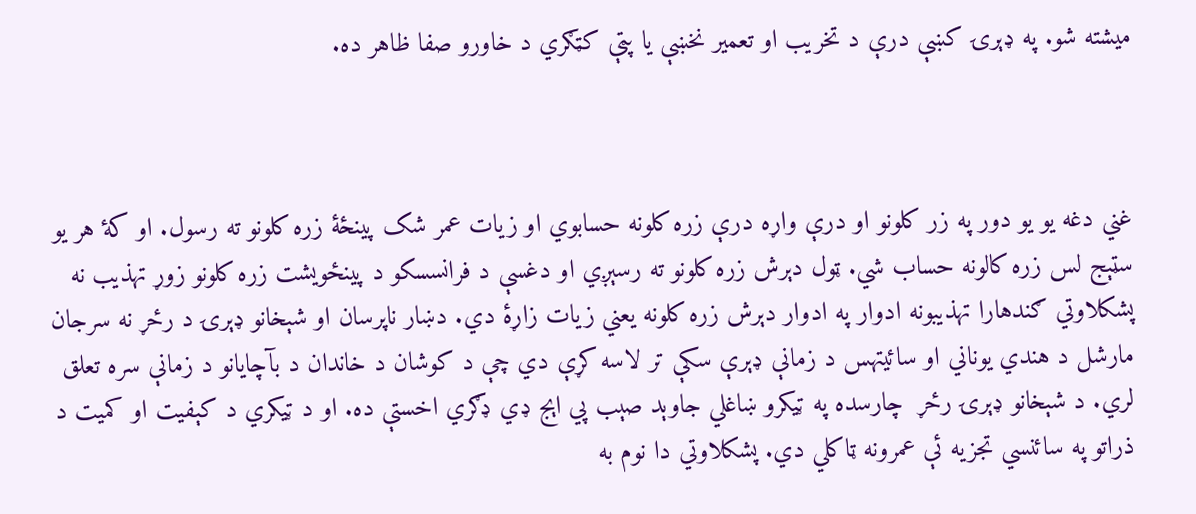ميشته شو. په ډېرۍ کښې درې د تخريب او تعمير نخښې يا پټې کټګري د خاورو صفا ظاهر ده.



غني دغه يو يو دور په زر کلونو او درې واړه درې زره کلونه حسابوي او زيات عمر شک پينځۀ زره کلونو ته رسول. او کۀ هر يو سټېج لس زره کالونه حساب شي. ټول دېرش زره کلونو ته رسېږي او دغسې د فرانسسکو د پينځويشت زره کلونو زوړ تهذيب نه پشکلاوتي ګندهارا تهذيبونه ادوار په ادوار دېرش زره کلونه يعني زيات زاړۀ دي. دښار ناپرسان او شېخانو ډېرۍ د رځړ نه سرجان مارشل د هندي يوناني او سائيتهس د زمانې ډېرې سکې تر لاسه کړې دي چې د کوشان د خاندان د بآچايانو د زمانې سره تعلق لري. د شېخانو ډېرۍ رځړ  چارسده په ټيکرو ښاغلي جاوېد صېب پي اېج ډي ډګري اخستې ده. او د ټيکري د کېفيت او کميت د ذراتو په سائنسي تجزيه ئې عمرونه ټاکلي دي. پشکلاوتي دا نوم به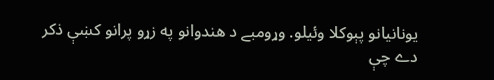يونانيانو پېوکلا وئيلو. وړومبے د هندوانو په زړو پرانو کښې ذکر دے چې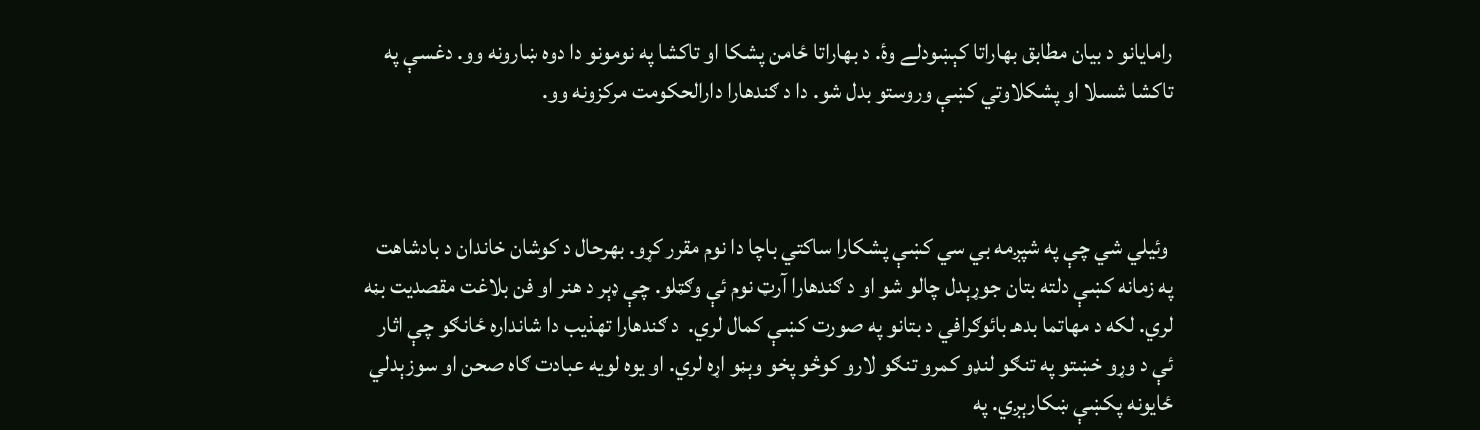رامايانو د بيان مطابق بهاراتا کېښودلے وۀ. د بهاراتا ځامن پشکا او تاکشا په نومونو دا دوه ښارونه وو. دغسې په تاکشا شسلا او پشکلاوتي کښې وروستو بدل شو. دا د ګندهارا دارالحکومت مرکزونه وو.



 وئيلي شي چې په شپږمه بي سي کښې پشکارا ساکتي باچا دا نوم مقرر کړو. بهرحال د کوشان خاندان د بادشاهت په زمانه کښې دلته بتان جوړېدل چالو شو او د ګندهارا آرټ نوم ئې وګټلو. چې ډېر د هنر او فن بلاغت مقصديت بڼه لري. لکه د مهاتما بدهـ بائوګرافي د بتانو په صورت کښې کمال لري.  د ګندهارا تهذيب دا شانداره ځانګو چې اثار ئې د وړو خښتو په تنګو لنډو کمرو تنګو لارو کوڅو پخو وېڼو اړه لري. او يوه لويه عبادت ګاه صحن او سوزېدلي ځايونه پکښې ښکارېږي. په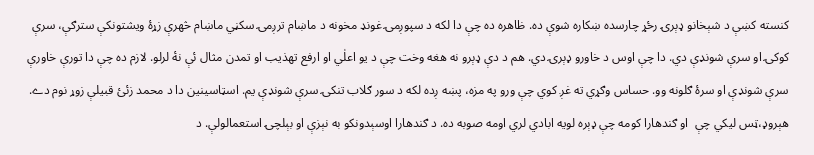کنسته کښې د شېخانو ډېرۍ رځړ چارسده ښکاره شوې ده. ظاهره ده چې دا لکه د سپوږمۍ غونډ مخونه د ماښام ترږمۍ سکڼي ماښام څهرې زړۀ ويشتونکې سترګې، سرې کوکۍ او سرې شونډې دي. دا چې اوس د خاورو ډېرۍ دي. هم د دې ډېرو نه هغه وخت چې د يو اعلٰي او ارفع تهذيب او تمدن مثال ئې نۀ لرلو. لازم ده چې دا تورې خاورې سرې شونډې او سرۀ ګلونه وو. حساس وګړي ته غږ کوي چې ورو په مزه، پښه ږده لکه د سور ګلاب تنکۍ سرې شونډې يم. اسټاسينين دا د محمد زئئ قبيلې زوړ نوم دے. هېروډ،ټس ليکي چې  او ګندهارا کومه چې ډېره لويه ابادي لري اومه صوبه ده. د ګندهارا اوسېدونکو به نېزې او بېلچۍ استعمالولې. د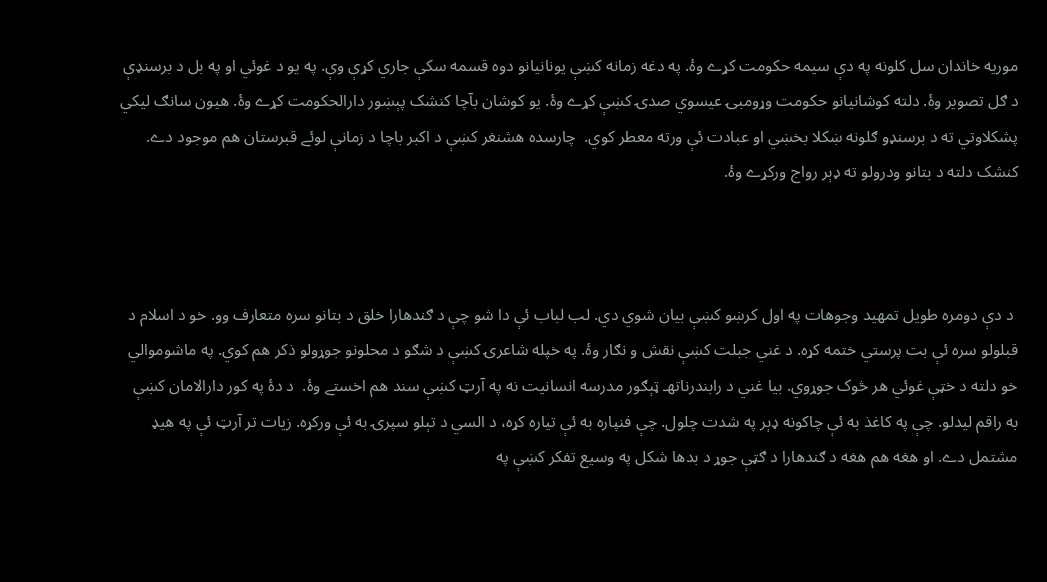موريه خاندان سل کلونه په دې سيمه حکومت کړے وۀ. په دغه زمانه کښې يونانيانو دوه قسمه سکې جاري کړې وې. په يو د غوئي او په بل د برسنډې د ګل تصوير وۀ. دلته کوشانيانو حکومت وړومبۍ عيسوي صدۍ کښې کړے وۀ. يو کوشان بآچا کنشک پېښور دارالحکومت کړے وۀ. هيون سانګ ليکي پشکلاوتي ته د برسنډو ګلونه ښکلا بخښي او عبادت ئې ورته معطر کوي.  چارسده هشنغر کښې د اکبر باچا د زمانې لوئے قبرستان هم موجود دے. کنشک دلته د بتانو ودرولو ته ډېر رواج ورکړے وۀ.



 د دې دومره طويل تمهيد وجوهات په اول کرښو کښې بيان شوي دي. لب لباب ئې دا شو چې د ګندهارا خلق د بتانو سره متعارف وو. خو د اسلام د قبلولو سره ئې بت پرستي ختمه کړه. د غني جبلت کښې نقش و نګار وۀ. په خپله شاعرۍ کښې د شګو د محلونو جوړولو ذکر هم کوي. په ماشوموالي خو دلته د خټې غوئي هر څوک جوړوي. بيا غني د رابندرناتهـ ټېګور مدرسه انسانيت نه په آرټ کښې سند هم اخستے وۀ.  د دۀ په کور دارالامان کښې به راقم ليدلو. چې په کاغذ به ئې چاکونه ډېر په شدت چلول. چې فنپاره به ئې تياره کړه، د السي د تېلو سپرۍ به ئې ورکړه. زيات تر آرټ ئې په هيډ مشتمل دے. او هغه هم هغه د ګندهارا د ګټې جوړ د بدها شکل په وسيع تفکر کښې په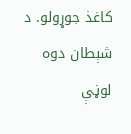کاغذ جوړولو. د شېطان دوه لوڼې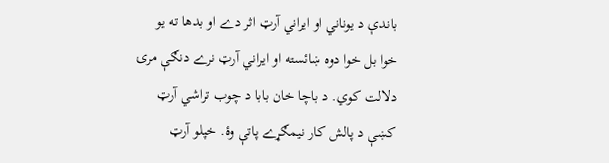باندې د يوناني او ايراني آرټ اثر دے او بدها ته يو خوا بل خوا دوه ښائسته او ايراني آرټ نرے دنګې مرۍ دلالت کوي. د باچا خان بابا د چوب تراشي آرټ کښې د پالش کار نيمګړے پاتې وۀ. خپلو آرټ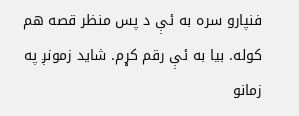فنپارو سره به ئې د پس منظر قصه هم کوله. بيا به ئې رقم کړم. شايد زمونږ په زمانو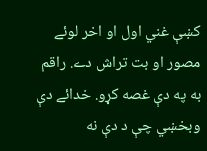کښې غني اول او اخر لوئے مصور او بت تراش دے. راقم به په دې غصه کړو. خدائے دې وبخښي چې د دې نه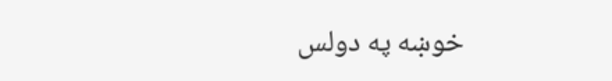خوښه په دولس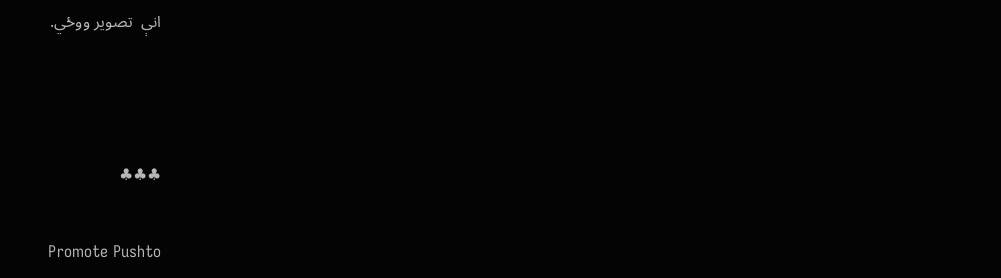انې  تصوير ووځي.



♣♣♣

Promote Pushto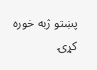پښتو ژبه خوره کړۍ